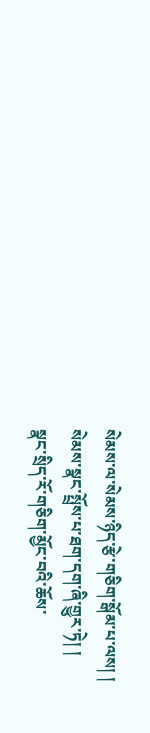སེམས་ལ་སེམས་ཉིད་རྩེ་གཅིག་སྒོམ་པ་ལས། །
སེམས་སྣང་སྤྲོས་པ་ཐག་དག་ཞི་གྱུར་ཏེ། །
སྣང་སྲིད་རོ་གཅིག་མྱོང་བའི་ཆོས་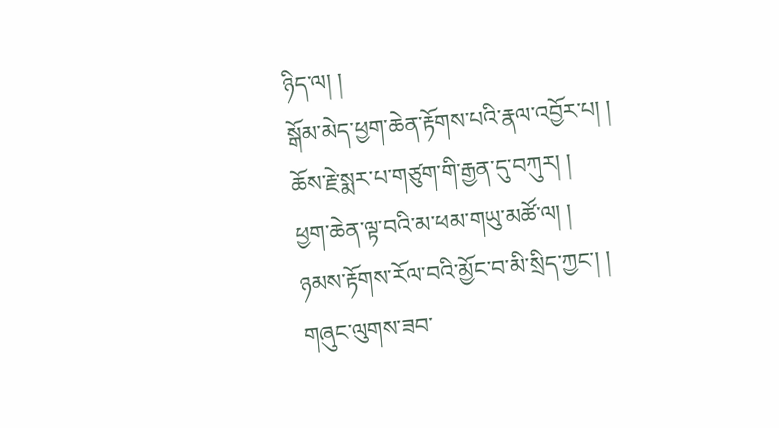ཉིད་ལ། །
སྒོམ་མེད་ཕྱག་ཆེན་རྟོགས་པའི་རྣལ་འབྱོར་པ། །
ཆོས་རྗེ་སྨར་པ་གཙུག་གི་རྒྱན་དུ་བཀུར། །
ཕྱག་ཆེན་ལྟ་བའི་མ་ཕམ་གཡུ་མཚོ་ལ། །
ཉམས་རྟོགས་རོལ་བའི་མྱོང་བ་མི་སྲིད་ཀྱང་། །
གཞུང་ལུགས་ཟབ་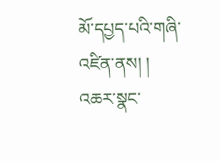མོ་དཔྱད་པའི་གཞི་འཛིན་ནས། །
འཆར་སྣང་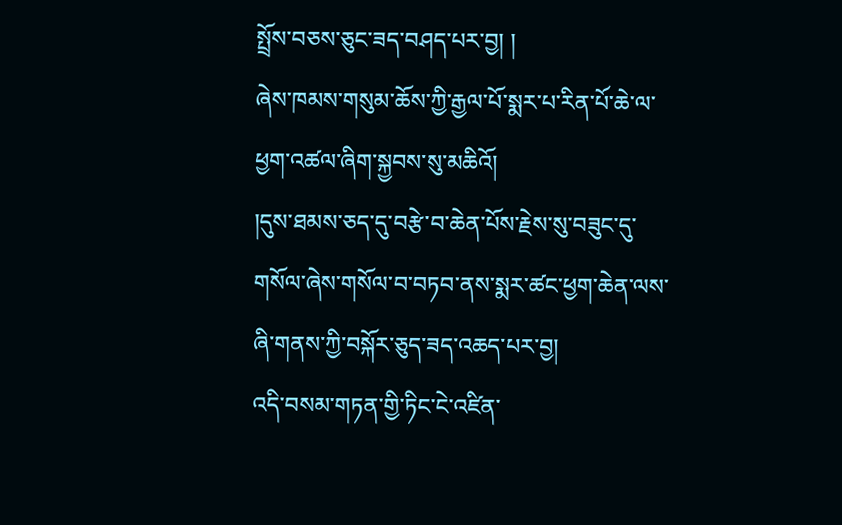སྤྲོས་བཅས་ཅུང་ཟད་བཤད་པར་བྱ། །
ཞེས་ཁམས་གསུམ་ཆོས་ཀྱི་རྒྱལ་པོ་སྨར་པ་རིན་པོ་ཆེ་ལ་ཕྱག་འཚལ་ཞིག་སྐྱབས་སུ་མཆིའོ།
།དུས་ཐམས་ཅད་དུ་བརྩེ་བ་ཆེན་པོས་རྗེས་སུ་བཟུང་དུ་གསོལ་ཞེས་གསོལ་བ་བཏབ་ནས་སྨར་ཚང་ཕྱག་ཆེན་ལས་ཞི་གནས་ཀྱི་བསྐོར་ཅུད་ཟད་འཆད་པར་བྱ།
འདི་བསམ་གཏན་གྱི་ཏིང་ངེ་འཛིན་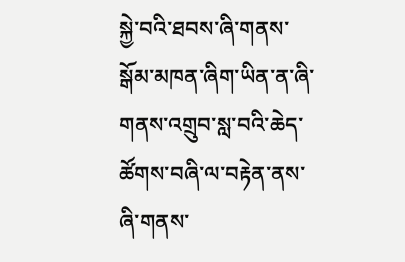སྐྱེ་བའི་ཐབས་ཞི་གནས་སྒོམ་མཁན་ཞིག་ཡིན་ན་ཞི་གནས་འགྲུབ་སླ་བའི་ཆེད་ཚོགས་བཞི་ལ་བརྟེན་ནས་ཞི་གནས་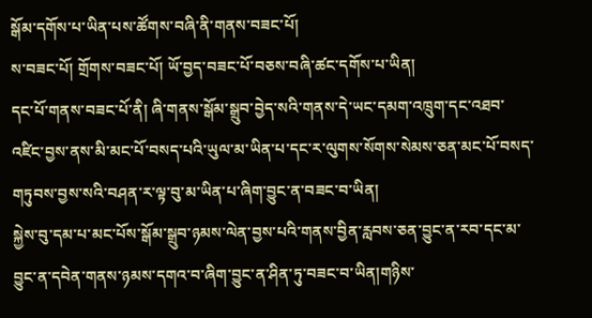སྒོམ་དགོས་པ་ཡིན་པས་ཚོགས་བཞི་ནི་གནས་བཟང་པོ།
ས་བཟང་པོ། གྲོགས་བཟང་པོ། ཡོ་བྱད་བཟང་པོ་བཅས་བཞི་ཚང་དགོས་པ་ཡིན།
དང་པོ་གནས་བཟང་པོ་ནི། ཞི་གནས་སྒོམ་སྒྲུབ་བྱེད་སའི་གནས་དེ་ཡང་དམག་འཁྲུག་དང་འཐབ་འཛིང་བྱས་ནས་མི་མང་པོ་བསད་པའི་ཡུལ་མ་ཡིན་པ་དང་ར་ལུགས་སོགས་སེམས་ཅན་མང་པོ་བསད་གཏུབས་བྱས་སའི་བཤན་ར་ལྟ་བུ་མ་ཡིན་པ་ཞིག་བྱུང་ན་བཟང་བ་ཡིན།
སྐྱེས་བུ་དམ་པ་མང་པོས་སྒོམ་སྒྲུབ་ཉམས་ལེན་བྱས་པའི་གནས་བྱིན་རླབས་ཅན་བྱུང་ན་རབ་དང་མ་བྱུང་ན་དབེན་གནས་ཉམས་དགའ་བ་ཞིག་བྱུང་ན་ཤིན་ཏུ་བཟང་བ་ཡིན།གཉིས་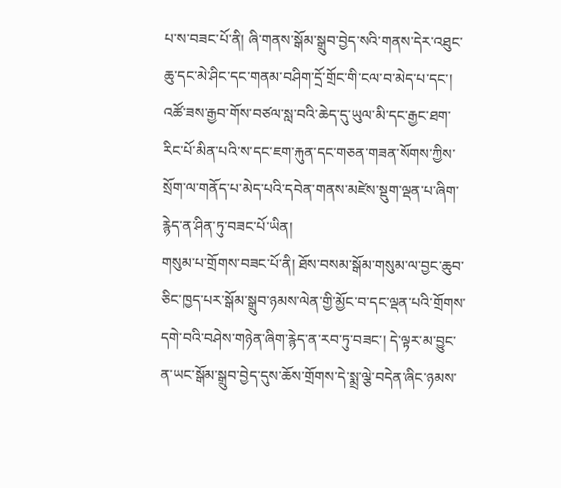པ་ས་བཟང་པོ་ནི། ཞི་གནས་སྒོམ་སྒྲུབ་བྱེད་སའི་གནས་དེར་འཐུང་ཆུ་དང་མེ་ཤིང་དང་གནམ་བཤིག་དྲོ་གྲོང་གི་ངལ་བ་མེད་པ་དང་། འཚོ་ཟས་རྒྱབ་གོས་བཙལ་སླ་བའི་ཆེད་དུ་ཡུལ་མི་དང་རྒྱང་ཐག་རིང་པོ་མིན་པའི་ས་དང་ཇག་རྐུན་དང་གཅན་གཟན་སོགས་ཀྱིས་སྲོག་ལ་གནོད་པ་མེད་པའི་དབེན་གནས་མཛེས་སྡུག་ལྡན་པ་ཞིག་རྙེད་ན་ཤིན་ཏུ་བཟང་པོ་ཡིན།
གསུམ་པ་གྲོགས་བཟང་པོ་ནི། ཐོས་བསམ་སྒོམ་གསུམ་ལ་བྱང་ཆུབ་ཅིང་ཁྱད་པར་སྒོམ་སྒྲུབ་ཉམས་ལེན་གྱི་མྱོང་བ་དང་ལྡན་པའི་གྲོགས་དགེ་བའི་བཤེས་གཉེན་ཞིག་རྙེད་ན་རབ་ཏུ་བཟང་། དེ་ལྟར་མ་བྱུང་ན་ཡང་སྒོམ་སྒྲུབ་བྱེད་དུས་ཆོས་གྲོགས་དེ་སྨྲ་ལྕེ་བདེན་ཞིང་ཉམས་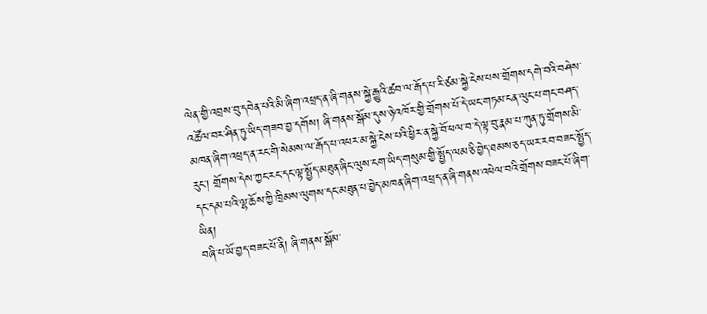ལེན་གྱི་འབྲས་བུ་དབེན་པའི་མི་ཞིག་འཕྲད་ན་ཞི་གནས་སྐྱེ་རྒྱུའི་ཚབ་ལ་རྒོད་པ་རི་ཙམ་སྐྱེ་ངེས་པས་གྲོགས་དགེ་བའི་བཤེས་འཚོལ་བར་ཤིན་ཏུ་ཡིད་གཟབ་བྱ་དགོས། ཞི་གནས་སྒོམ་དུས་ཉེ་འཁོར་གྱི་གྲོགས་པོ་དེ་ཡང་གཏམ་ངན་ལུང་པ་གང་བཤད་མཁན་ཞིག་འཕྲད་ན་རང་གི་སེམས་ལ་རྒོད་པ་འཕར་མ་སྐྱེ་ངེས་པའི་ཕྱིར་ན་སྐྱེ་བོ་ཕལ་བ་དེ་ལྟ་བུ་རྣམ་པ་ཀུན་ཏུ་གྲོགས་མི་རུང་། གྲོགས་དེས་ཀྱང་རང་དང་ལྟ་སྤྱོད་མཐུན་ཞིང་ལུས་ངག་ཡིད་གསུམ་གྱི་སྤྱོད་ལམ་ཅི་བྱེད་ཐམས་ཅད་ཡར་རབ་བཟང་སྤྱོད་དང་དམ་པའི་ལྷ་ཆོས་ཀྱི་ཁྲིམས་ལུགས་དང་མཐུན་པ་བྱེད་མཁན་ཞིག་འཕྲད་ན་ཞི་གནས་འཕེལ་བའི་གྲོགས་བཟང་པོ་ཞིག་ཡིན།
བཞི་པ་ཡོ་བྱད་བཟང་པོ་ནི། ཞི་གནས་སྒོམ་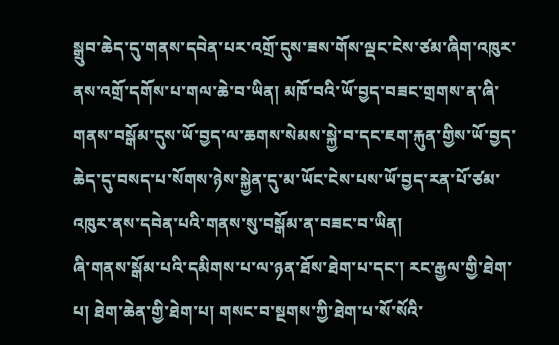སྒྲུབ་ཆེད་དུ་གནས་དབེན་པར་འགྲོ་དུས་ཟས་གོས་ལྡང་ངེས་ཙམ་ཞིག་འཁུར་ནས་འགྲོ་དགོས་པ་གལ་ཆེ་བ་ཡིན། མཁོ་བའི་ཡོ་བྱད་བཟང་གྲགས་ན་ཞི་གནས་བསྒོམ་དུས་ཡོ་བྱད་ལ་ཆགས་སེམས་སྐྱེ་བ་དང་ཇག་རྐུན་གྱིས་ཡོ་བྱད་ཆེད་དུ་བསད་པ་སོགས་ཉེས་སྐྱེན་དུ་མ་ཡོང་ངེས་པས་ཡོ་བྱད་རན་པོ་ཙམ་འཁུར་ནས་དབེན་པའི་གནས་སུ་བསྒོམ་ན་བཟང་བ་ཡིན།
ཞི་གནས་སྒོམ་པའི་དམིགས་པ་ལ་ཉན་ཐོས་ཐེག་པ་དང་། རང་རྒྱལ་གྱི་ཐེག་པ། ཐེག་ཆེན་གྱི་ཐེག་པ། གསང་བ་སྔགས་ཀྱི་ཐེག་པ་སོ་སོའི་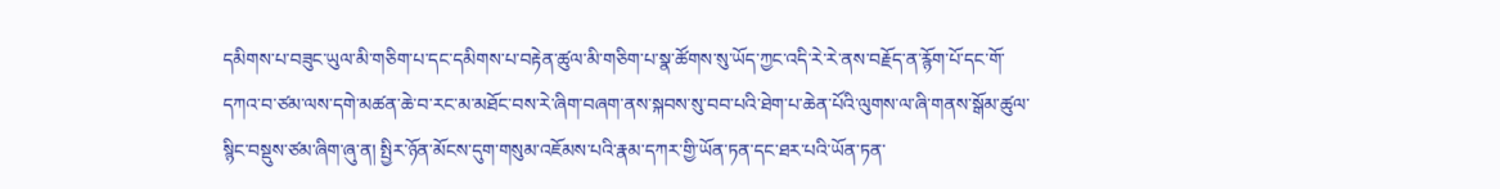དམིགས་པ་བཟུང་ཡུལ་མི་གཅིག་པ་དང་དམིགས་པ་བརྟེན་ཚུལ་མི་གཅིག་པ་སྣ་ཚོགས་སུ་ཡོད་ཀྱང་འདི་རེ་རེ་ནས་བརྗོད་ན་རྙོག་པོ་དང་གོ་དཀའ་བ་ཙམ་ལས་དགེ་མཚན་ཆེ་བ་རང་མ་མཐོང་བས་རེ་ཞིག་བཞག་ནས་སྐབས་སུ་བབ་པའི་ཐེག་པ་ཆེན་པོའི་ལུགས་ལ་ཞི་གནས་སྒོམ་ཚུལ་སྙིང་བསྡུས་ཙམ་ཞིག་ཞུ་ན། སྤྱིར་ཉོན་མོངས་དུག་གསུམ་འཇོམས་པའི་རྣམ་དཀར་གྱི་ཡོན་ཏན་དང་ཐར་པའི་ཡོན་ཏན་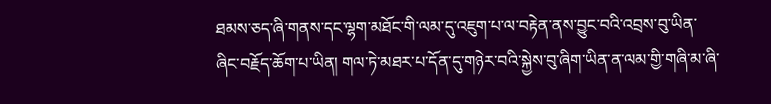ཐམས་ཅད་ཞི་གནས་དང་ལྷག་མཐོང་གི་ལམ་དུ་འཇུག་པ་ལ་བརྟེན་ནས་བྱུང་བའི་འབྲས་བུ་ཡིན་ཞིང་བརྗོད་ཆོག་པ་ཡིན། གལ་ཏེ་མཐར་པ་དོན་དུ་གཉེར་བའི་སྐྱེས་བུ་ཞིག་ཡིན་ན་ལམ་གྱི་གཞི་མ་ཞི་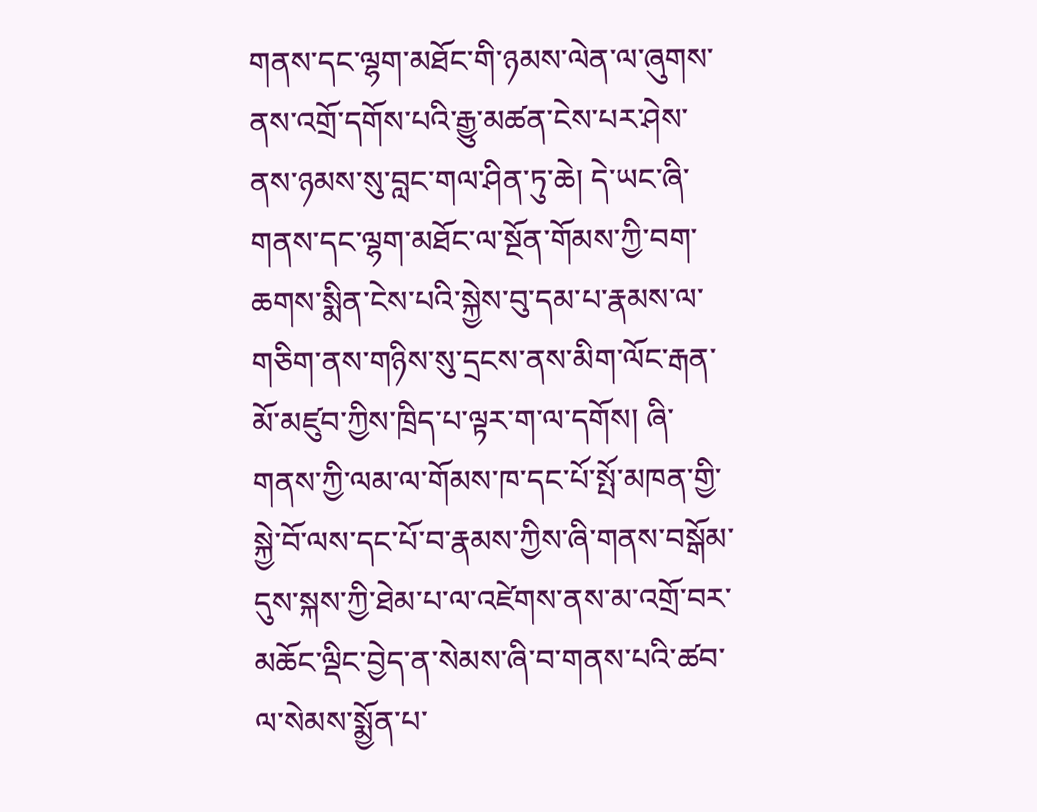གནས་དང་ལྷག་མཐོང་གི་ཉམས་ལེན་ལ་ཞུགས་ནས་འགྲོ་དགོས་པའི་རྒྱུ་མཚན་ངེས་པར་ཤེས་ནས་ཉམས་སུ་བླང་གལ་ཤིན་ཏུ་ཆེ། དེ་ཡང་ཞི་གནས་དང་ལྷག་མཐོང་ལ་སྔོན་གོམས་ཀྱི་བག་ཆགས་སྨིན་ངེས་པའི་སྐྱེས་བུ་དམ་པ་རྣམས་ལ་གཅིག་ནས་གཉིས་སུ་དྲངས་ནས་མིག་ལོང་རྒན་མོ་མཛུབ་ཀྱིས་ཁྲིད་པ་ལྟར་ག་ལ་དགོས། ཞི་གནས་ཀྱི་ལམ་ལ་གོམས་ཁ་དང་པོ་སྤོ་མཁན་གྱི་སྐྱེ་བོ་ལས་དང་པོ་བ་རྣམས་ཀྱིས་ཞི་གནས་བསྒོམ་དུས་སྐས་ཀྱི་ཐེམ་པ་ལ་འཛེགས་ནས་མ་འགྲོ་བར་མཆོང་ལྡིང་བྱེད་ན་སེམས་ཞི་བ་གནས་པའི་ཚབ་ལ་སེམས་སྨྱོན་པ་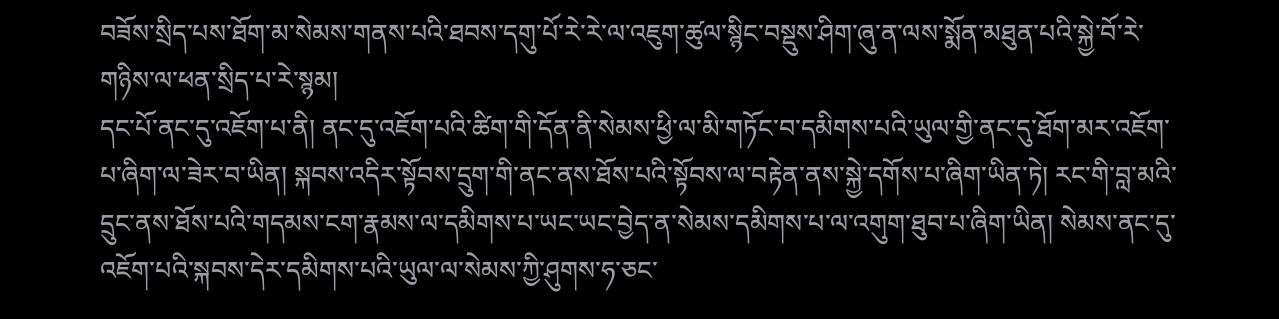བཟོས་སྲིད་པས་ཐོག་མ་སེམས་གནས་པའི་ཐབས་དགུ་པོ་རེ་རེ་ལ་འཇུག་ཚུལ་སྙིང་བསྡུས་ཤིག་ཞུ་ན་ལས་སྨོན་མཐུན་པའི་སྐྱེ་བོ་རེ་གཉིས་ལ་ཕན་སྲིད་པ་རེ་སྙམ།
དང་པོ་ནང་དུ་འཇོག་པ་ནི། ནང་དུ་འཇོག་པའི་ཚིག་གི་དོན་ནི་སེམས་ཕྱི་ལ་མི་གཏོང་བ་དམིགས་པའི་ཡུལ་གྱི་ནང་དུ་ཐོག་མར་འཇོག་པ་ཞིག་ལ་ཟེར་བ་ཡིན། སྐབས་འདིར་སྟོབས་དྲུག་གི་ནང་ནས་ཐོས་པའི་སྟོབས་ལ་བརྟེན་ནས་སྐྱེ་དགོས་པ་ཞིག་ཡིན་ཏེ། རང་གི་བླ་མའི་དྲུང་ནས་ཐོས་པའི་གདམས་ངག་རྣམས་ལ་དམིགས་པ་ཡང་ཡང་བྱེད་ན་སེམས་དམིགས་པ་ལ་འགུག་ཐུབ་པ་ཞིག་ཡིན། སེམས་ནང་དུ་འཇོག་པའི་སྐབས་དེར་དམིགས་པའི་ཡུལ་ལ་སེམས་ཀྱི་ཤུགས་ཧ་ཅང་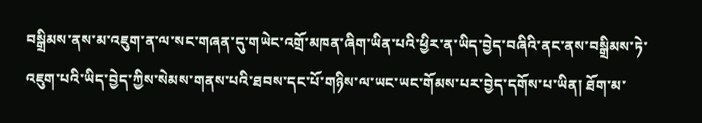བསྒྲིམས་ནས་མ་འཇུག་ན་ལ་སང་གཞན་དུ་གཡེང་འགྲོ་མཁན་ཞིག་ཡིན་པའི་ཕྱིར་ན་ཡིད་བྱེད་བཞིའི་ནང་ནས་བསྒྲིམས་ཏེ་འཇུག་པའི་ཡིད་བྱེད་ཀྱིས་སེམས་གནས་པའི་ཐབས་དང་པོ་གཉིས་ལ་ཡང་ཡང་གོམས་པར་བྱེད་དགོས་པ་ཡིན། ཐོག་མ་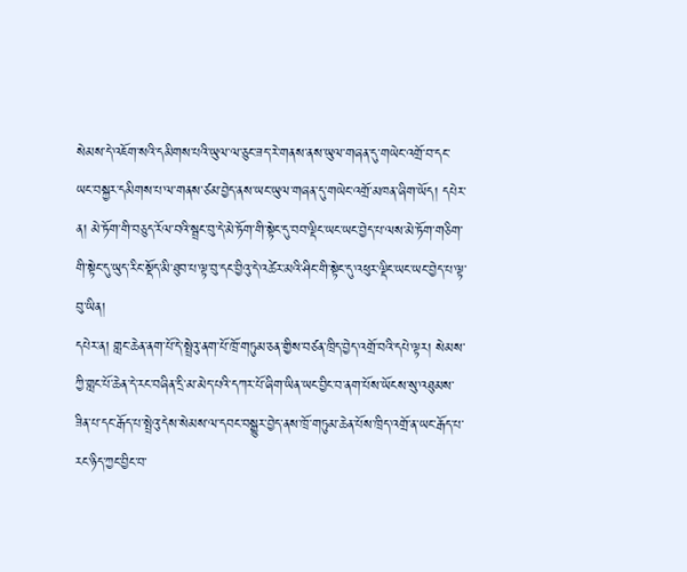སེམས་དེ་འཇོག་སའི་དམིགས་པའི་ཡུལ་ལ་ཅུང་ཟད་རེ་གནས་ནས་ཡུལ་གཞན་དུ་གཡེང་འགྲོ་བ་དང་ཡང་བསྐྱར་དམིགས་པ་ལ་གནས་ཙམ་བྱེད་ནས་ཡང་ཡུལ་གཞན་དུ་གཡེང་འགྲོ་མཁན་ཞིག་ཡོད། དཔེར་ན། མེ་ཏོག་གི་བཅུད་རོལ་བའི་སྦྲང་བུ་དེ་མེ་ཏོག་གི་སྟེང་དུ་བབ་ལྡིང་ཡང་ཡང་བྱེད་པ་ལས་མེ་ཏོག་གཅིག་གི་སྟེང་དུ་ཡུད་རིང་སྡོད་མི་ཐུབ་པ་ལྟ་བུ་དང་བྱིའུ་དེ་འཚེར་མའི་ཤིང་གི་སྟེང་དུ་འཕུར་ལྡིང་ཡང་ཡང་བྱེད་པ་ལྟ་བུ་ཡིན།
དཔེར་ན། གླང་ཆེན་ནག་པོ་དེ་སྤྲེའུ་ནག་པོ་ཁྲོ་གཏུམ་ཅན་གྱིས་བཙན་ཁྲིད་བྱེད་འགྲོ་བའི་དཔེ་ལྟར། སེམས་ཀྱི་གླང་པོ་ཆེན་དེ་རང་བཞིན་དྲི་མ་མེད་པའི་དཀར་པོ་ཞིག་ཡིན་ཡང་བྱིང་བ་ནག་པོས་ཡོངས་སུ་འཐུམས་ཟིན་པ་དང་རྒོད་པ་སྤྲེའུ་དེས་སེམས་ལ་དབང་བསྒྱུར་བྱེད་ནས་ཁྲོ་གཏུམ་ཆེན་པོས་ཁྲིད་འགྲོ་ན་ཡང་རྒོད་པ་རང་ཉིད་ཀྱང་བྱིང་བ་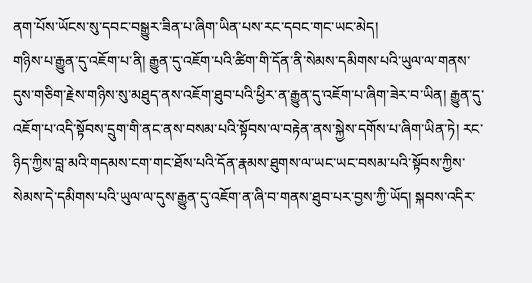ནག་པོས་ཡོངས་སུ་དབང་བསྒྱུར་ཟིན་པ་ཞིག་ཡིན་པས་རང་དབང་གང་ཡང་མེད།
གཉིས་པ་རྒྱུན་དུ་འཇོག་པ་ནི། རྒྱུན་དུ་འཇོག་པའི་ཚིག་གི་དོན་ནི་སེམས་དམིགས་པའི་ཡུལ་ལ་གནས་དུས་གཅིག་རྗེས་གཉིས་སུ་མཐུད་ནས་འཇོག་ཐུབ་པའི་ཕྱིར་ན་རྒྱུན་དུ་འཇོག་པ་ཞིག་ཟེར་བ་ཡིན། རྒྱུན་དུ་འཇོག་པ་འདི་སྟོབས་དྲུག་གི་ནང་ནས་བསམ་པའི་སྟོབས་ལ་བརྟེན་ནས་སྐྱེས་དགོས་པ་ཞིག་ཡིན་ཏེ། རང་ཉིད་ཀྱིས་བླ་མའི་གདམས་ངག་གང་ཐོས་པའི་དོན་རྣམས་ཐུགས་ལ་ཡང་ཡང་བསམ་པའི་སྟོབས་ཀྱིས་སེམས་དེ་དམིགས་པའི་ཡུལ་ལ་དུས་རྒྱུན་དུ་འཇོག་ན་ཞི་བ་གནས་ཐུབ་པར་བྱས་ཀྱི་ཡོད། སྐབས་འདིར་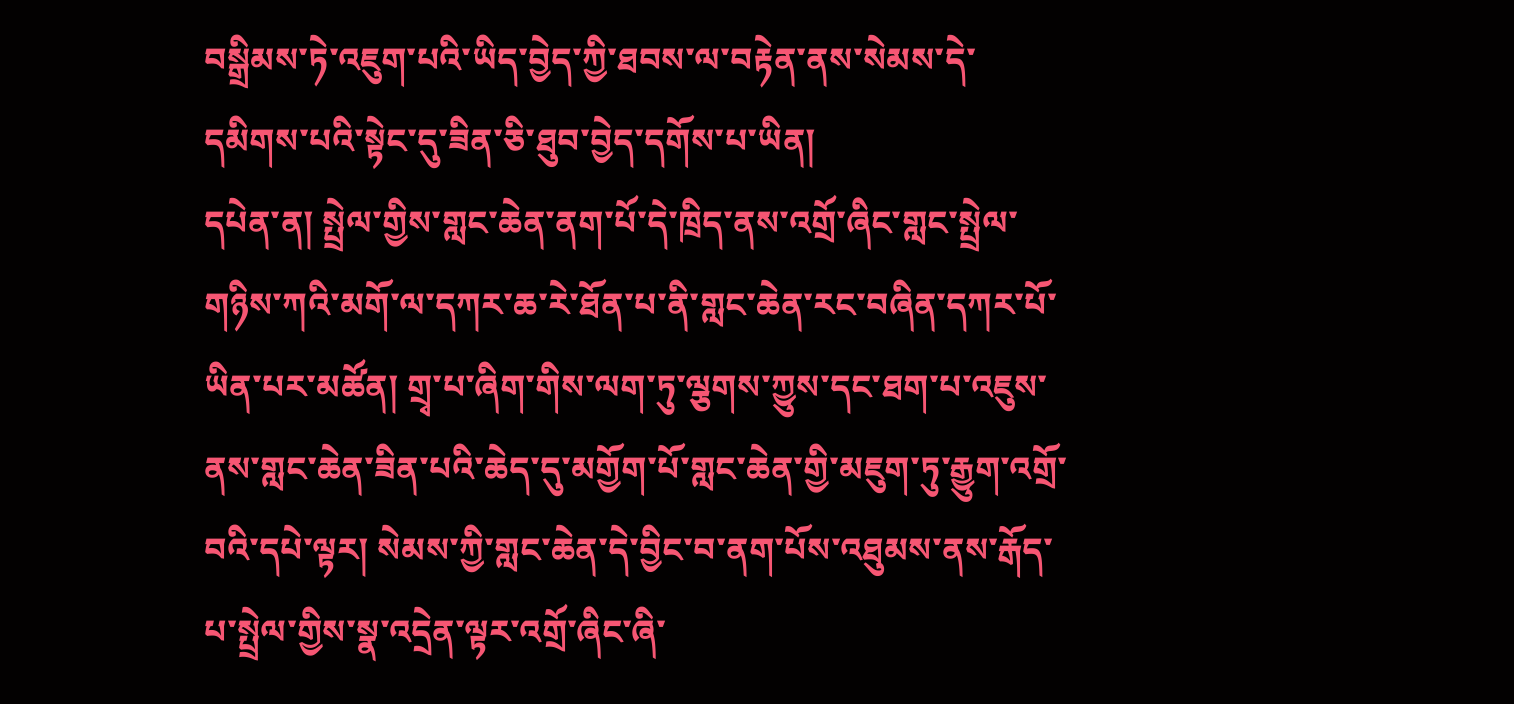བསྒྲིམས་ཏེ་འཇུག་པའི་ཡིད་བྱེད་ཀྱི་ཐབས་ལ་བརྟེན་ནས་སེམས་དེ་དམིགས་པའི་སྟེང་དུ་ཟིན་ཅི་ཐུབ་བྱེད་དགོས་པ་ཡིན།
དཔེན་ན། སྤྲེལ་གྱིས་གླང་ཆེན་ནག་པོ་དེ་ཁྲིད་ནས་འགྲོ་ཞིང་གླང་སྤྲེལ་གཉིས་ཀའི་མགོ་ལ་དཀར་ཆ་རེ་ཐོན་པ་ནི་གླང་ཆེན་རང་བཞིན་དཀར་པོ་ཡིན་པར་མཚོན། གྲྭ་པ་ཞིག་གིས་ལག་ཏུ་ལྕགས་ཀྱུས་དང་ཐག་པ་འཇུས་ནས་གླང་ཆེན་ཟིན་པའི་ཆེད་དུ་མགྱོག་པོ་གླང་ཆེན་གྱི་མཇུག་ཏུ་རྒྱུག་འགྲོ་བའི་དཔེ་ལྟར། སེམས་ཀྱི་གླང་ཆེན་དེ་བྱིང་བ་ནག་པོས་འཐུམས་ནས་རྒོད་པ་སྤྲེལ་གྱིས་སྣ་འདྲེན་ལྟར་འགྲོ་ཞིང་ཞི་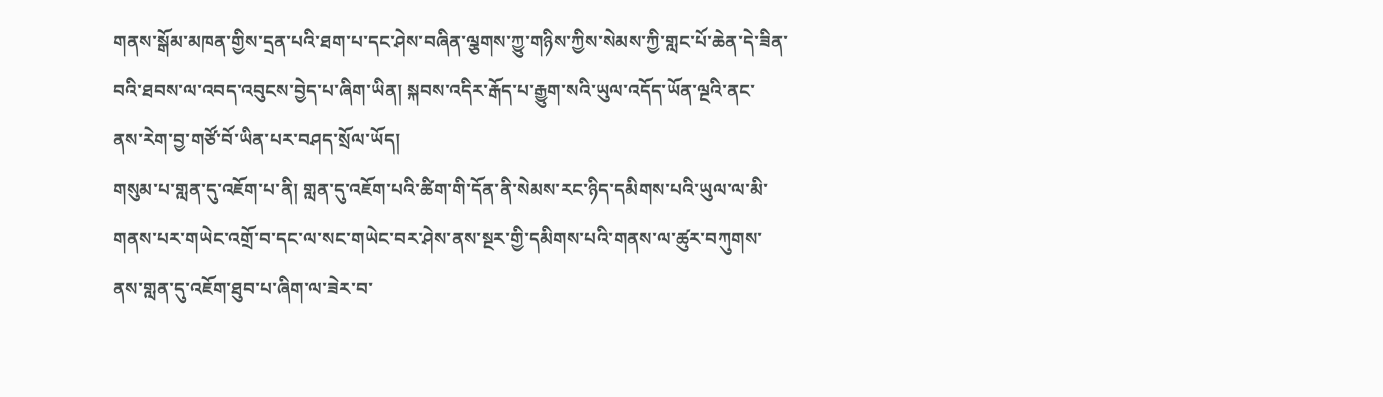གནས་སྒོམ་མཁན་གྱིས་དྲན་པའི་ཐག་པ་དང་ཤེས་བཞིན་ལྕགས་ཀྱུ་གཉིས་ཀྱིས་སེམས་ཀྱི་གླང་པོ་ཆེན་དེ་ཟིན་བའི་ཐབས་ལ་འབད་འབུངས་བྱེད་པ་ཞིག་ཡིན། སྐབས་འདིར་རྒོད་པ་རྒྱུག་སའི་ཡུལ་འདོད་ཡོན་ལྔའི་ནང་ནས་རེག་བྱ་གཙོ་བོ་ཡིན་པར་བཤད་སྲོལ་ཡོད།
གསུམ་པ་གླན་དུ་འཇོག་པ་ནི། གླན་དུ་འཇོག་པའི་ཚིག་གི་དོན་ནི་སེམས་རང་ཉིད་དམིགས་པའི་ཡུལ་ལ་མི་གནས་པར་གཡེང་འགྲོ་བ་དང་ལ་སང་གཡེང་བར་ཤེས་ནས་སྔར་གྱི་དམིགས་པའི་གནས་ལ་ཚུར་བཀུགས་ནས་གླན་དུ་འཇོག་ཐུབ་པ་ཞིག་ལ་ཟེར་བ་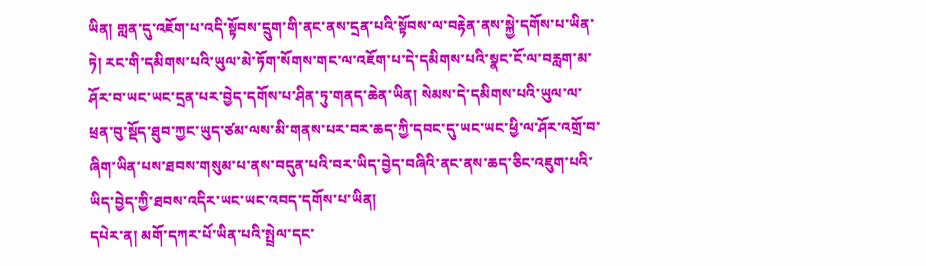ཡིན། གླན་དུ་འཇོག་པ་འདི་སྟོབས་དྲུག་གི་ནང་ནས་དྲན་པའི་སྟོབས་ལ་བརྟེན་ནས་སྐྱེ་དགོས་པ་ཡིན་ཏེ། རང་གི་དམིགས་པའི་ཡུལ་མེ་ཏོག་སོགས་གང་ལ་འཇོག་པ་དེ་དམིགས་པའི་སྣང་ངོ་ལ་བརླག་མ་ཤོར་བ་ཡང་ཡང་དྲན་པར་བྱེད་དགོས་པ་ཤིན་ཏུ་གནད་ཆེན་ཡིན། སེམས་དེ་དམིགས་པའི་ཡུལ་ལ་ཕྲན་བུ་སྡོད་ཐུབ་ཀྱང་ཡུད་ཙམ་ལས་མི་གནས་པར་བར་ཆད་ཀྱི་དབང་དུ་ཡང་ཡང་ཕྱི་ལ་ཤོར་འགྲོ་བ་ཞིག་ཡིན་པས་ཐབས་གསུམ་པ་ནས་བདུན་པའི་བར་ཡིད་བྱེད་བཞིའི་ནང་ནས་ཆད་ཅིང་འཇུག་པའི་ཡིད་བྱེད་ཀྱི་ཐབས་འདིར་ཡང་ཡང་འབད་དགོས་པ་ཡིན།
དཔེར་ན། མགོ་དཀར་པོ་ཡིན་པའི་སྤྲེལ་དང་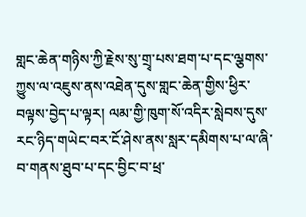གླང་ཆེན་གཉིས་ཀྱི་རྗེས་སུ་གྲྭ་པས་ཐག་པ་དང་ལྕགས་ཀྱུས་ལ་འཇུས་ནས་འཐེན་དུས་གླང་ཆེན་གྱིས་ཕྱིར་བལྟས་བྱེད་པ་ལྟར། ལམ་གྱི་ཁུག་སོ་འདིར་སླེབས་དུས་རང་ཉིད་གཡེང་བར་ངོ་ཤེས་ནས་སླར་དམིགས་པ་ལ་ཞི་བ་གནས་ཐུབ་པ་དང་བྱིང་བ་ཕྲ་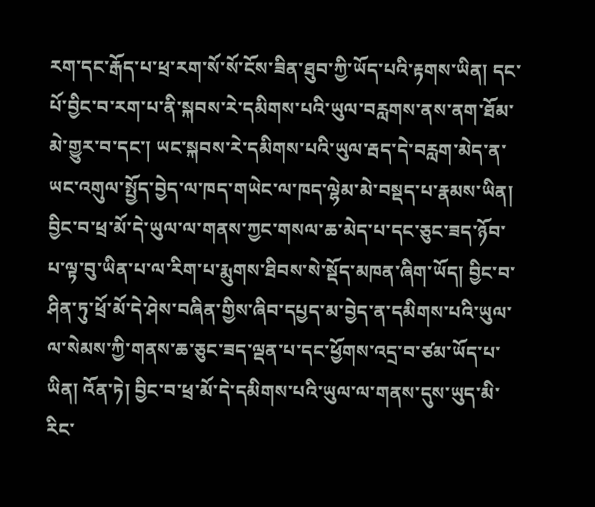རག་དང་རྒོད་པ་ཕྲ་རག་སོ་སོ་ངོས་ཟིན་ཐུབ་ཀྱི་ཡོད་པའི་རྟགས་ཡིན། དང་པོ་བྱིང་བ་རག་པ་ནི་སྐབས་རེ་དམིགས་པའི་ཡུལ་བརླགས་ནས་ནག་ཐོམ་མེ་གྱུར་བ་དང་། ཡང་སྐབས་རེ་དམིགས་པའི་ཡུལ་རྦད་དེ་བརླག་མེད་ན་ཡང་འགུལ་སྤྱོད་བྱེད་ལ་ཁད་གཡེང་ལ་ཁད་ལྷེམ་མེ་བསྡད་པ་རྣམས་ཡིན། བྱིང་བ་ཕྲ་མོ་དེ་ཡུལ་ལ་གནས་ཀྱང་གསལ་ཆ་མེད་པ་དང་ཅུང་ཟད་ཉོབ་པ་ལྟ་བུ་ཡིན་པ་ལ་རིག་པ་རྨུགས་ཐིབས་སེ་སྡོད་མཁན་ཞིག་ཡོད། བྱིང་བ་ཤིན་ཏུ་ཕྲོ་མོ་དེ་ཤེས་བཞིན་གྱིས་ཞིབ་དཔྱད་མ་བྱེད་ན་དམིགས་པའི་ཡུལ་ལ་སེམས་ཀྱི་གནས་ཆ་ཅུང་ཟད་ལྡན་པ་དང་ཕྱོགས་འདྲ་བ་ཙམ་ཡོད་པ་ཡིན། འོན་ཏེ། བྱིང་བ་ཕྲ་མོ་དེ་དམིགས་པའི་ཡུལ་ལ་གནས་དུས་ཡུད་མི་རིང་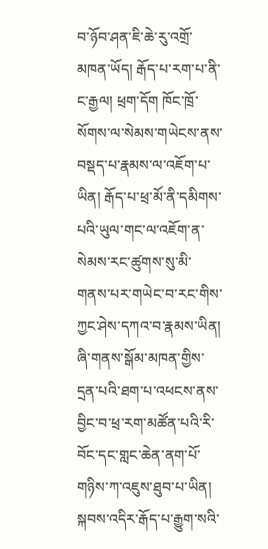བ་ཉོབ་ཤན་ཇི་ཆེ་རུ་འགྲོ་མཁན་ཡོད། རྒོད་པ་རག་པ་ནི་ང་རྒྱལ། ཕྲག་དོག ཁོང་ཁྲོ་སོགས་ལ་སེམས་གཡེངས་ནས་བསྡད་པ་རྣམས་ལ་འཇོག་པ་ཡིན། རྒོད་པ་ཕྲ་མོ་ནི་དམིགས་པའི་ཡུལ་གང་ལ་འཇོག་ན་སེམས་རང་ཚུགས་སུ་མི་གནས་པར་གཡེང་བ་རང་གིས་ཀྱང་ཤེས་དཀའ་བ་རྣམས་ཡིན། ཞི་གནས་སྒོམ་མཁན་གྱིས་དྲན་པའི་ཐག་པ་འཕངས་ནས་བྱིང་བ་ཕྲ་རག་མཚོན་པའི་རི་བོང་དང་གླང་ཆེན་ནག་པོ་གཉིས་ཀ་འཇུས་ཐུབ་པ་ཡིན། སྐབས་འདིར་རྒོད་པ་རྒྱུག་སའི་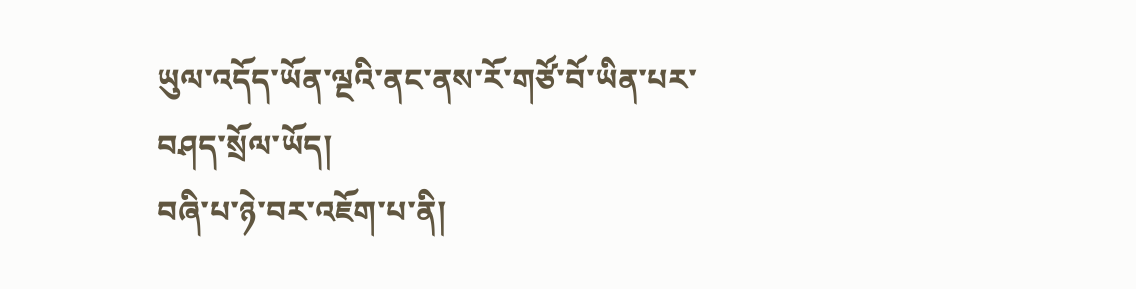ཡུལ་འདོད་ཡོན་ལྔའི་ནང་ནས་རོ་གཙོ་བོ་ཡིན་པར་བཤད་སྲོལ་ཡོད།
བཞི་པ་ཉེ་བར་འཇོག་པ་ནི།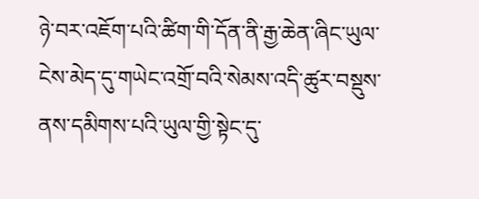ཉེ་བར་འཇོག་པའི་ཚིག་གི་དོན་ནི་རྒྱ་ཆེན་ཞིང་ཡུལ་ངེས་མེད་དུ་གཡེང་འགྲོ་བའི་སེམས་འདི་ཚུར་བསྡུས་ནས་དམིགས་པའི་ཡུལ་གྱི་སྟེང་དུ་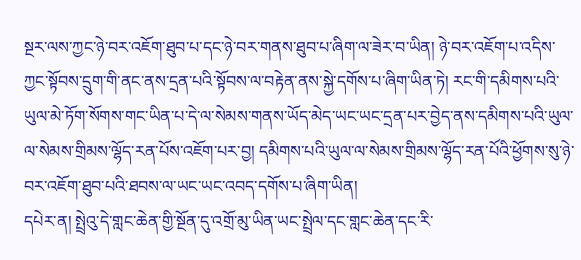སྔར་ལས་ཀྱང་ཉེ་བར་འཇོག་ཐུབ་པ་དང་ཉེ་བར་གནས་ཐུབ་པ་ཞིག་ལ་ཟེར་བ་ཡིན། ཉེ་བར་འཇོག་པ་འདིས་ཀྱང་སྟོབས་དྲུག་གི་ནང་ནས་དྲན་པའི་སྟོབས་ལ་བརྟེན་ནས་སྐྱེ་དགོས་པ་ཞིག་ཡིན་ཏེ། རང་གི་དམིགས་པའི་ཡུལ་མེ་ཏོག་སོགས་གང་ཡིན་པ་དེ་ལ་སེམས་གནས་ཡོད་མེད་ཡང་ཡང་དྲན་པར་བྱེད་ནས་དམིགས་པའི་ཡུལ་ལ་སེམས་གྲིམས་ལྷོད་རན་པོས་འཇོག་པར་བྱ། དམིགས་པའི་ཡུལ་ལ་སེམས་གྲིམས་ལྷོད་རན་པོའི་ཕྱོགས་སུ་ཉེ་བར་འཇོག་ཐུབ་པའི་ཐབས་ལ་ཡང་ཡང་འབད་དགོས་པ་ཞིག་ཡིན།
དཔེར་ན། སྤྲེའུ་དེ་གླང་ཆེན་གྱི་སྔོན་དུ་འགྲོ་མུ་ཡིན་ཡང་སྤྲེལ་དང་གླང་ཆེན་དང་རི་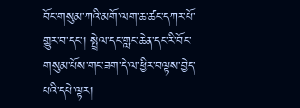བོང་གསུམ་ཀའི་མགོ་ལག་ཆ་ཚང་དཀར་པོ་གྱུར་བ་དང་། སྤྲེལ་དང་གླང་ཆེན་དང་རི་བོང་གསུམ་པོས་གང་ཟག་དེ་ལ་ཕྱིར་བལྟས་བྱེད་པའི་དཔེ་ལྟར།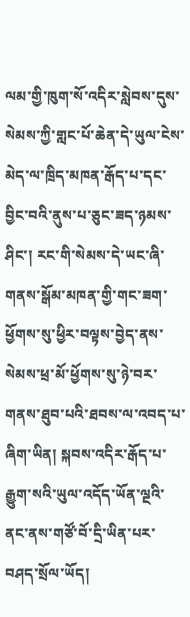ལམ་གྱི་ཁུག་སོ་འདིར་སླེབས་དུས་སེམས་ཀྱི་གླང་པོ་ཆེན་དེ་ཡུལ་ངེས་མེད་ལ་ཁྲིད་མཁན་རྒོད་པ་དང་བྱིང་བའི་ནུས་པ་ཅུང་ཟད་ཉམས་ཤིང་། རང་གི་སེམས་དེ་ཡང་ཞི་གནས་སྒོམ་མཁན་གྱི་གང་ཟག་ཕྱོགས་སུ་ཕྱིར་བལྟས་བྱེད་ནས་སེམས་ཕྲ་མོ་ཕྱོགས་སུ་ཉེ་བར་གནས་ཐུབ་པའི་ཐབས་ལ་འབད་པ་ཞིག་ཡིན། སྐབས་འདིར་རྒོད་པ་རྒྱུག་སའི་ཡུལ་འདོད་ཡོན་ལྔའི་ནང་ནས་གཙོ་བོ་དྲི་ཡིན་པར་བཤད་སྲོལ་ཡོད།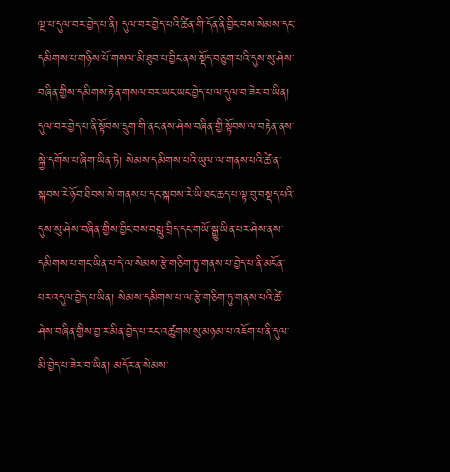ལྔ་པ་དུལ་བར་བྱེད་པ་ནི། དུལ་བར་བྱེད་པའི་ཚིན་གི་དོན་ནི་བྱིང་བས་སེམས་དང་དམིགས་པ་གཉིས་པོ་གསལ་མི་ཐུབ་པ་བྱིང་ནས་སྡོད་བཅུག་པའི་དུས་སུ་ཤེས་བཞིན་གྱིས་དམིགས་རྟེན་གསལ་བར་ཡང་ཡང་བྱེད་པ་ལ་དུལ་བ་ཟེར་བ་ཡིན། དུལ་བར་བྱེད་པ་ནི་སྟོབས་དྲུག་གི་ནང་ནས་ཤེས་བཞིན་གྱི་སྟོབས་ལ་བརྟེན་ནས་སྐྱེ་དགོས་པ་ཞིག་ཡིན་ཏེ། སེམས་དམིགས་པའི་ཡུལ་ལ་གནས་པའི་ཚེ་ན་སྐབས་རེ་ཉོབ་ཐིབས་སེ་གནས་པ་དང་སྐབས་རེ་ཡི་ཐང་ཆད་པ་ལྟ་བུ་བསྡད་པའི་དུས་སུ་ཤེས་བཞིན་གྱིས་བྱིང་བས་བསླུ་བྲིད་དང་གཡོ་སྒྱུ་ཡིན་པར་ཤེས་ནས་དམིགས་པ་གང་ཡིན་པ་དེ་ལ་སེམས་རྩེ་གཅིག་ཏུ་གནས་པ་བྱེད་པ་ནི་མངོན་པར་འདུལ་བྱེད་པ་ཡིན། སེམས་དམིགས་པ་ལ་རྩེ་གཅིག་ཏུ་གནས་པའི་ཚེ་ཤེས་བཞིན་གྱིས་བྱ་ར་མིན་བྱེད་པ་རང་འཚུགས་སུ་མཉམ་པ་འཇོག་པ་ནི་དུལ་མི་བྱེད་པ་ཟེར་བ་ཡིན། མདོར་ན་སེམས་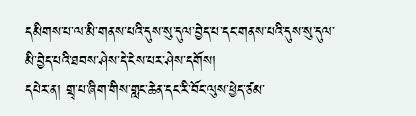དམིགས་པ་ལ་མི་གནས་པའི་དུས་སུ་དུལ་བྱེད་པ་དང་གནས་པའི་དུས་སུ་དུལ་མི་བྱེད་པའི་ཐབས་ཤེས་དེ་ངེས་པར་ཤེས་དགོས།
དཔེར་ན། གྲྭ་པ་ཞིག་གིས་གླང་ཆེན་དང་རི་བོང་ལུས་ཕྱེད་ཙམ་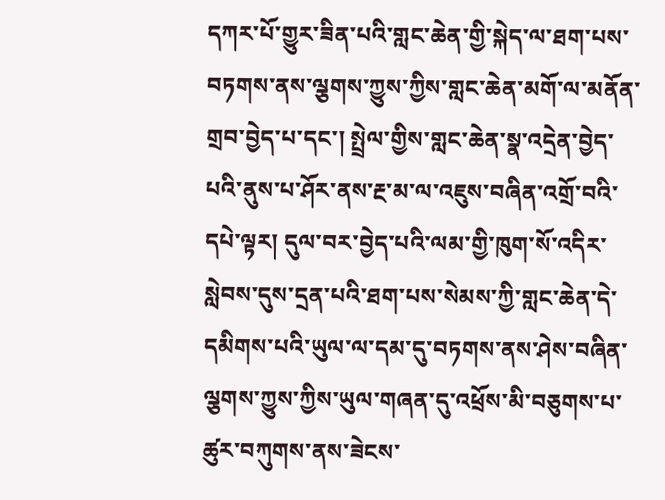དཀར་པོ་གྱུར་ཟིན་པའི་གླང་ཆེན་གྱི་སྐེད་ལ་ཐག་པས་བཏགས་ནས་ལྕགས་ཀྱུས་ཀྱིས་གླང་ཆེན་མགོ་ལ་མནོན་གྲབ་བྱེད་པ་དང་། སྤྲེལ་གྱིས་གླང་ཆེན་སྣ་འདྲེན་བྱེད་པའི་ནུས་པ་ཤོར་ནས་རྔ་མ་ལ་འཇུས་བཞིན་འགྲོ་བའི་དཔེ་ལྟར། དུལ་བར་བྱེད་པའི་ལམ་གྱི་ཁུག་སོ་འདིར་སླེབས་དུས་དྲན་པའི་ཐག་པས་སེམས་ཀྱི་གླང་ཆེན་དེ་དམིགས་པའི་ཡུལ་ལ་དམ་དུ་བཏགས་ནས་ཤེས་བཞིན་ལྕགས་ཀྱུས་ཀྱིས་ཡུལ་གཞན་དུ་འཕྲོས་མི་བཅུགས་པ་ཚུར་བཀུགས་ནས་ཟེངས་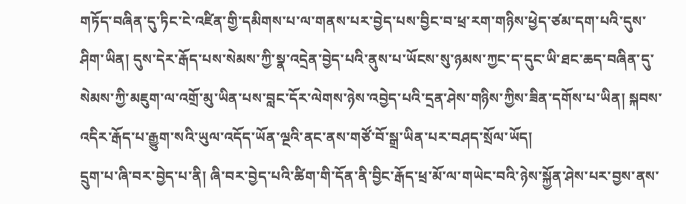གཏོད་བཞིན་དུ་ཏིང་ངེ་འཛིན་གྱི་དམིགས་པ་ལ་གནས་པར་བྱེད་པས་བྱིང་བ་ཕྲ་རག་གཉིས་ཕྱེད་ཙམ་དག་པའི་དུས་ཤིག་ཡིན། དུས་དེར་རྒོད་པས་སེམས་ཀྱི་སྣ་འདྲེན་བྱེད་པའི་ནུས་པ་ཡོངས་སུ་ཉམས་ཀྱང་ད་དུང་ཡི་ཐང་ཆད་བཞིན་དུ་སེམས་ཀྱི་མཇུག་ལ་འགྲོ་མུ་ཡིན་པས་བླང་དོར་ལེགས་ཉེས་འབྱེད་པའི་དྲན་ཤེས་གཉིས་ཀྱིས་ཟིན་དགོས་པ་ཡིན། སྐབས་འདིར་རྒོད་པ་རྒྱུག་སའི་ཡུལ་འདོད་ཡོན་ལྔའི་ནང་ནས་གཙོ་བོ་སྒྲ་ཡིན་པར་བཤད་སྲོལ་ཡོད།
དྲུག་པ་ཞི་བར་བྱེད་པ་ནི། ཞི་བར་བྱེད་པའི་ཚིག་གི་དོན་ནི་བྱིང་རྒོད་ཕྲ་མོ་ལ་གཡེང་བའི་ཉེས་སྐྱོན་ཤེས་པར་བྱས་ནས་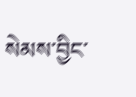སེམས་བྱིང་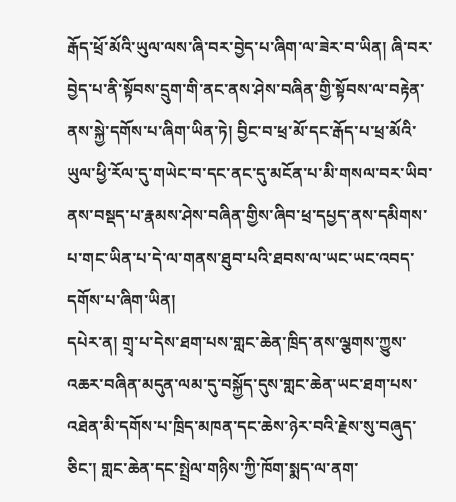རྒོད་ཕྲོ་མོའི་ཡུལ་ལས་ཞི་བར་བྱེད་པ་ཞིག་ལ་ཟེར་བ་ཡིན། ཞི་བར་བྱེད་པ་ནི་སྟོབས་དྲུག་གི་ནང་ནས་ཤེས་བཞིན་གྱི་སྟོབས་ལ་བརྟེན་ནས་སྐྱེ་དགོས་པ་ཞིག་ཡིན་ཏེ། བྱིང་བ་ཕྲ་མོ་དང་རྒོད་པ་ཕྲ་མོའི་ཡུལ་ཕྱི་རོལ་དུ་གཡེང་བ་དང་ནང་དུ་མངོན་པ་མི་གསལ་བར་ཡིབ་ནས་བསྡད་པ་རྣམས་ཤེས་བཞིན་གྱིས་ཞིབ་ཕྲ་དཔྱད་ནས་དམིགས་པ་གང་ཡིན་པ་དེ་ལ་གནས་ཐུབ་པའི་ཐབས་ལ་ཡང་ཡང་འབད་དགོས་པ་ཞིག་ཡིན།
དཔེར་ན། གྲྭ་པ་དེས་ཐག་པས་གླང་ཆེན་ཁྲིད་ནས་ལྕགས་ཀྱུས་འཆར་བཞིན་མདུན་ལམ་དུ་བསྐྱོད་དུས་གླང་ཆེན་ཡང་ཐག་པས་འཐེན་མི་དགོས་པ་ཁྲིད་མཁན་དང་ཆེས་ཉེར་བའི་རྗེས་སུ་བཞུད་ཅིང་། གླང་ཆེན་དང་སྤྲེལ་གཉིས་ཀྱི་ཁོག་སྨད་ལ་ནག་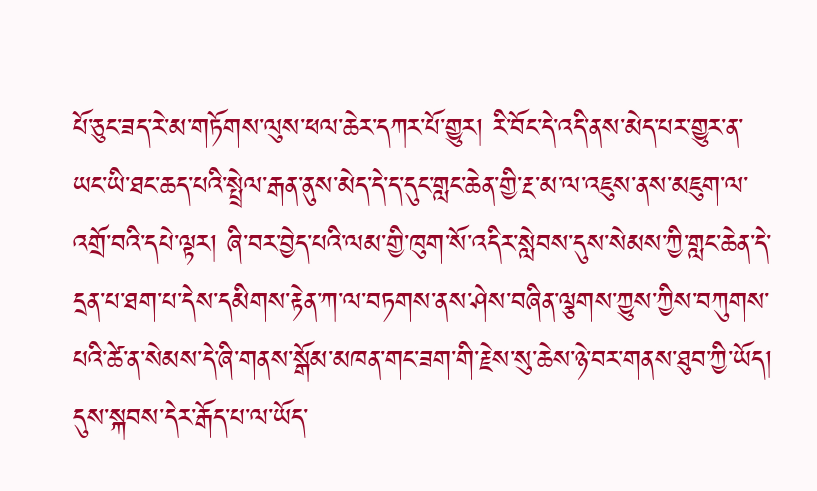པོ་ཅུང་ཟད་རེ་མ་གཏོགས་ལུས་ཕལ་ཆེར་དཀར་པོ་གྱུར། རི་བོང་དེ་འདི་ནས་མེད་པར་གྱུར་ན་ཡང་ཡི་ཐང་ཆད་པའི་སྤྲེལ་རྒན་ནུས་མེད་དེ་ད་དུང་གླང་ཆེན་གྱི་རྔ་མ་ལ་འཇུས་ནས་མཇུག་ལ་འགྲོ་བའི་དཔེ་ལྟར། ཞི་བར་བྱེད་པའི་ལམ་གྱི་ཁུག་སོ་འདིར་སླེབས་དུས་སེམས་ཀྱི་གླང་ཆེན་དེ་དྲན་པ་ཐག་པ་དེས་དམིགས་རྟེན་ཀ་ལ་བཏགས་ནས་ཤེས་བཞིན་ལྕགས་ཀྱུས་ཀྱིས་བཀུགས་པའི་ཚེ་ན་སེམས་དེ་ཞི་གནས་སྒོམ་མཁན་གང་ཟག་གི་རྗེས་སུ་ཆེས་ཉེ་བར་གནས་ཐུབ་ཀྱི་ཡོད། དུས་སྐབས་དེར་རྒོད་པ་ལ་ཡོད་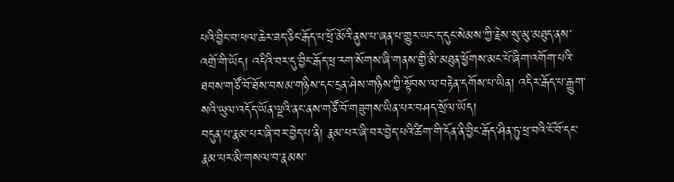པའི་བྱིང་བ་ཕལ་ཆེར་ཟད་ཅིང་རྒོད་པ་ཕྲོ་མོའི་ནུས་པ་ཞན་པ་གྱུར་ཡང་ད་དུང་སེམས་ཀྱི་རྗེས་སུ་མུ་མཐུད་ནས་འགྲོ་གི་ཡོད། འདིའི་བར་དུ་བྱིང་རྒོད་ཕྲ་རག་སོགས་ཞི་གནས་གྱི་མི་མཐུན་ཕྱོགས་མང་པོ་ཞིག་འགོག་པའི་ཐབས་གཙོ་བོ་ཐོས་བསམ་གཉིས་དང་དྲན་ཤེས་གཉིས་ཀྱི་སྟོབས་ལ་བརྟེན་དགོས་པ་ཡིན། འདིར་རྒོད་པ་རྒྱུག་སའི་ཡུལ་འདོད་ཡོན་ལྔའི་ནང་ནས་གཙོ་བོ་གཟུགས་ཡིན་པར་བཤད་སྲོལ་ཡོད།
བདུན་པ་རྣམ་པར་ཞི་བར་བྱེད་པ་ནི། རྣམ་པར་ཞི་བར་བྱེད་པའི་ཚིག་གི་དོན་ནི་བྱིང་རྒོད་ཤིན་ཏུ་ཕྲ་བའི་ངོ་བོ་དང་རྣམ་པར་མི་གསལ་བ་རྣམས་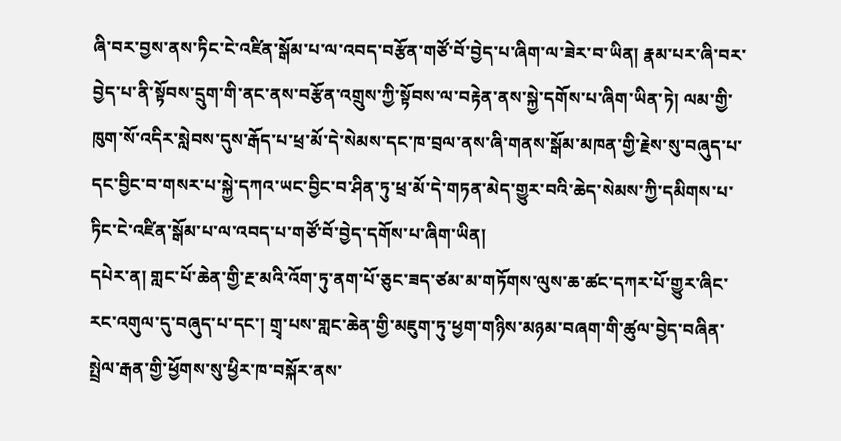ཞི་བར་བྱས་ནས་ཏིང་ངེ་འཛིན་སྒོམ་པ་ལ་འབད་བརྩོན་གཙོ་བོ་བྱེད་པ་ཞིག་ལ་ཟེར་བ་ཡིན། རྣམ་པར་ཞི་བར་བྱེད་པ་ནི་སྟོབས་དྲུག་གི་ནང་ནས་བརྩོན་འགྲུས་ཀྱི་སྟོབས་ལ་བརྟེན་ནས་སྐྱེ་དགོས་པ་ཞིག་ཡིན་ཏེ། ལམ་གྱི་ཁུག་སོ་འདིར་སླེབས་དུས་རྒོད་པ་ཕྲ་མོ་དེ་སེམས་དང་ཁ་བྲལ་ནས་ཞི་གནས་སྒོམ་མཁན་གྱི་རྗེས་སུ་བཞུད་པ་དང་བྱིང་བ་གསར་པ་སྐྱེ་དཀའ་ཡང་བྱིང་བ་ཤིན་ཏུ་ཕྲ་མོ་དེ་གཏན་མེད་གྱུར་བའི་ཆེད་སེམས་ཀྱི་དམིགས་པ་ཏིང་ངེ་འཛིན་སྒོམ་པ་ལ་འབད་པ་གཙོ་བོ་བྱེད་དགོས་པ་ཞིག་ཡིན།
དཔེར་ན། གླང་པོ་ཆེན་གྱི་རྔ་མའི་འོག་ཏུ་ནག་པོ་ཅུང་ཟད་ཙམ་མ་གཏོགས་ལུས་ཆ་ཚང་དཀར་པོ་གྱུར་ཞིང་རང་འགུལ་དུ་བཞུད་པ་དང་། གྲྭ་པས་གླང་ཆེན་གྱི་མཇུག་ཏུ་ཕྱག་གཉིས་མཉམ་བཞག་གི་ཚུལ་བྱེད་བཞིན་སྤྲེལ་རྒན་གྱི་ཕྱོགས་སུ་ཕྱིར་ཁ་བསྐོར་ནས་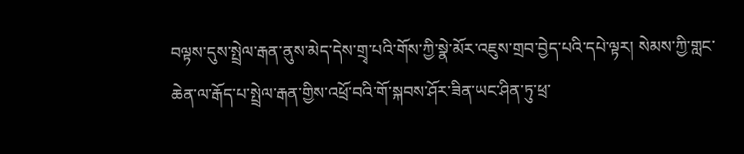བལྟས་དུས་སྤྲེལ་རྒན་ནུས་མེད་དེས་གྲྭ་པའི་གོས་ཀྱི་སྣེ་མོར་འཇུས་གྲབ་བྱེད་པའི་དཔེ་ལྟར། སེམས་ཀྱི་གླང་ཆེན་ལ་རྒོད་པ་སྤྲེལ་རྒན་གྱིས་འཕྲོ་བའི་གོ་སྐབས་ཤོར་ཟིན་ཡང་ཤིན་ཏུ་ཕྲ་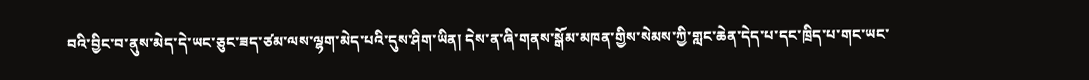བའི་བྱིང་བ་ནུས་མེད་དེ་ཡང་ཅུང་ཟད་ཙམ་ལས་ལྷག་མེད་པའི་དུས་ཤིག་ཡིན། དེས་ན་ཞི་གནས་སྒོམ་མཁན་གྱིས་སེམས་ཀྱི་གླང་ཆེན་དེད་པ་དང་ཁྲིད་པ་གང་ཡང་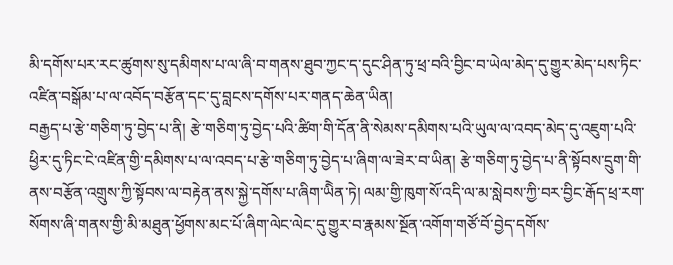མི་དགོས་པར་རང་ཚུགས་སུ་དམིགས་པ་ལ་ཞི་བ་གནས་ཐུབ་ཀྱང་ད་དུང་ཤིན་ཏུ་ཕྲ་བའི་བྱིང་བ་ཡེལ་མེད་དུ་གྱུར་མེད་པས་ཏིང་འཛིན་བསྒོམ་པ་ལ་འབོད་བརྩོན་དང་དུ་བླངས་དགོས་པར་གནད་ཆེན་ཡིན།
བརྒྱད་པ་རྩེ་གཅིག་ཏུ་བྱེད་པ་ནི། རྩེ་གཅིག་ཏུ་བྱེད་པའི་ཚིག་གི་དོན་ནི་སེམས་དམིགས་པའི་ཡུལ་ལ་འབད་མེད་དུ་འཇུག་པའི་ཕྱིར་དུ་ཏིང་ངེ་འཛིན་གྱི་དམིགས་པ་ལ་འབད་པ་རྩེ་གཅིག་ཏུ་བྱེད་པ་ཞིག་ལ་ཟེར་བ་ཡིན། རྩེ་གཅིག་ཏུ་བྱེད་པ་ནི་སྟོབས་དྲུག་གི་ནས་བརྩོན་འགྲུས་ཀྱི་སྟོབས་ལ་བརྟེན་ནས་སྐྱེ་དགོས་པ་ཞིག་ཡིེན་ཏེ། ལམ་གྱི་ཁུག་སོ་འདི་ལ་མ་སླེབས་ཀྱི་བར་བྱིང་རྒོད་ཕྲ་རག་སོགས་ཞི་གནས་གྱི་མི་མཐུན་ཕྱོགས་མང་པོ་ཞིག་ལེང་ལེང་དུ་གྱུར་བ་རྣམས་སྔོན་འགོག་གཙོ་བོ་བྱེད་དགོས་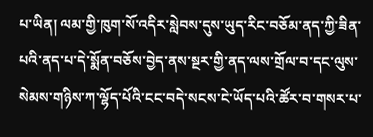པ་ཡིན། ལམ་གྱི་ཁུག་སོ་འདིར་སླེབས་དུས་ཡུད་རིང་བཅོམ་ནད་ཀྱི་ཟིན་པའི་ནད་པ་དེ་སྨོན་བཅོས་བྱེད་ནས་སྔར་གྱི་ནད་ལས་གྲོལ་བ་དང་ལུས་སེམས་གཉིས་ཀ་ལྷོད་པོའི་ངང་བདེ་སངས་ངེ་ཡོད་པའི་ཚོར་བ་གསར་པ་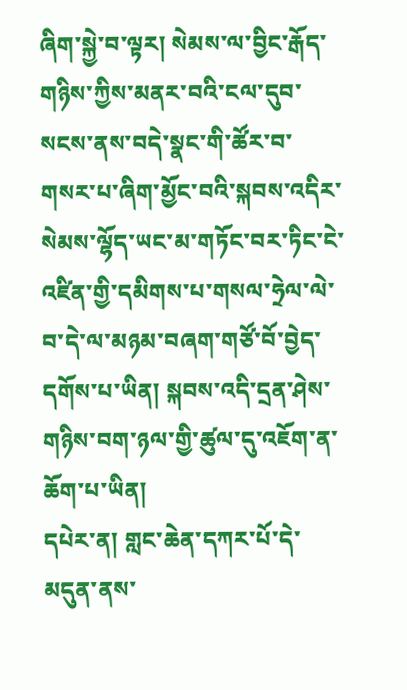ཞིག་སྐྱེ་བ་ལྟར། སེམས་ལ་བྱིང་རྒོད་གཉིས་ཀྱིས་མནར་བའི་ངལ་དུབ་སངས་ནས་བདེ་སྣང་གི་ཚོར་བ་གསར་པ་ཞིག་མྱོང་བའི་སྐབས་འདིར་སེམས་ལྷོད་ཡང་མ་གཏོང་བར་ཏིང་ངེ་འཛིན་གྱི་དམིགས་པ་གསལ་ཧྲེལ་ལེ་བ་དེ་ལ་མཉམ་བཞག་གཙོ་བོ་བྱེད་དགོས་པ་ཡིན། སྐབས་འདི་དྲན་ཤེས་གཉིས་བག་ཉལ་གྱི་ཚུལ་དུ་འཇོག་ན་ཆོག་པ་ཡིན།
དཔེར་ན། གླང་ཆེན་དཀར་པོ་དེ་མདུན་ནས་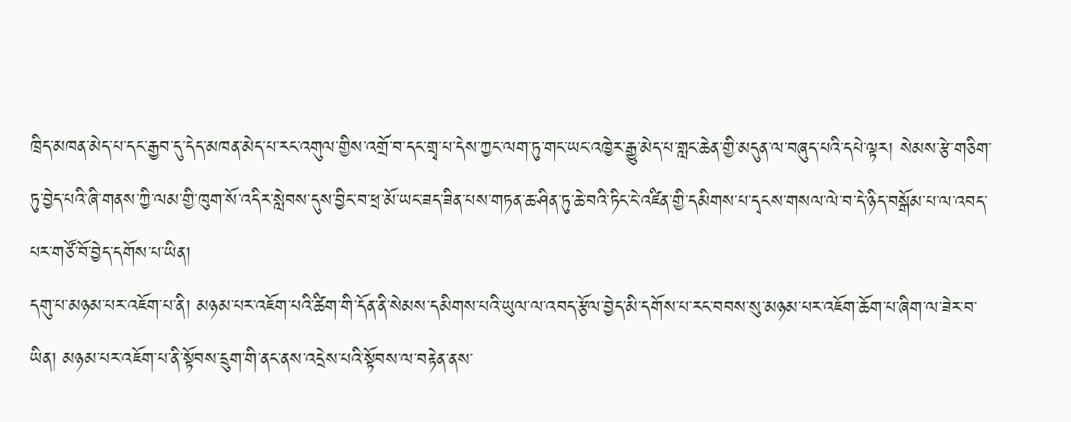ཁྲིད་མཁན་མེད་པ་དང་རྒྱབ་དུ་དེད་མཁན་མེད་པ་རང་འགུལ་གྱིས་འགྲོ་བ་དང་གྲྭ་པ་དེས་ཀྱང་ལག་ཏུ་གང་ཡང་འཁྱེར་རྒྱུ་མེད་པ་གླང་ཆེན་གྱི་མདུན་ལ་བཞུད་པའི་དཔེ་ལྟར། སེམས་རྩེ་གཅིག་ཏུ་བྱེད་པའི་ཞི་གནས་ཀྱི་ལམ་གྱི་ཁུག་སོ་འདིར་སླེབས་དུས་བྱིང་བ་ཕྲ་མོ་ཡང་ཟད་ཟིན་པས་གཏན་ཆ་ཤིན་ཏུ་ཆེ་བའི་ཏིང་ངེ་འཛིན་གྱི་དམིགས་པ་དྭངས་གསལ་ལེ་བ་དེ་ཉིད་བསྒོམ་པ་ལ་འབད་པར་གཙོ་བོ་བྱེད་དགོས་པ་ཡིན།
དགུ་པ་མཉམ་པར་འཇོག་པ་ནི། མཉམ་པར་འཇོག་པའི་ཚིག་གི་དོན་ནི་སེམས་དམིགས་པའི་ཡུལ་ལ་འབད་རྩོལ་བྱེད་མི་དགོས་པ་རང་བབས་སུ་མཉམ་པར་འཇོག་ཆོག་པ་ཞིག་ལ་ཟེར་བ་ཡིན། མཉམ་པར་འཇོག་པ་ནི་སྟོབས་དྲུག་གི་ནང་ནས་འདྲེས་པའི་སྟོབས་ལ་བརྟེན་ནས་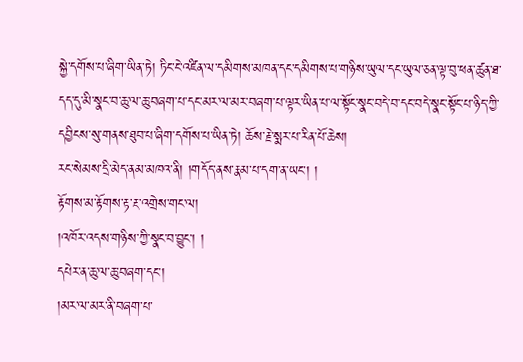སྐྱེ་དགོས་པ་ཞིག་ཡིན་ཏེ། ཏིང་ངེ་འཛིན་ལ་དམིགས་མཁན་དང་དམིགས་པ་གཉིས་ཡུལ་དང་ཡུལ་ཅན་ལྟ་བུ་ཕན་ཚུན་ཐ་དད་དུ་མི་སྣང་བ་ཆུ་ལ་ཆུ་བཞག་པ་དང་མར་ལ་མར་བཞག་པ་ལྟར་ཡིན་པ་ལ་སྟོང་སྣང་བདེ་བ་དང་བདེ་སྣང་སྟོང་པ་ཉིད་ཀྱི་དབྱིངས་སུ་གནས་ཐུབ་པ་ཞིག་དགོས་པ་ཡིན་ཏེ། ཆོས་རྗེ་སྨར་པ་རིན་པོ་ཆེས།
རང་སེམས་དྲི་མེད་ནམ་མཁའ་ནི། །གདོད་ནས་རྣམ་པ་དག་ན་ཡང་། །
རྟོགས་མ་རྟོགས་རྟ་རྔ་འགྲེས་གང་ལ།
།འཁོར་འདས་གཉིས་ཀྱི་སྣང་བ་བྱུང་། །
དཔེར་ན་ཆུ་ལ་ཆུ་བཞག་དང་།
།མར་ལ་མར་ནི་བཞག་པ་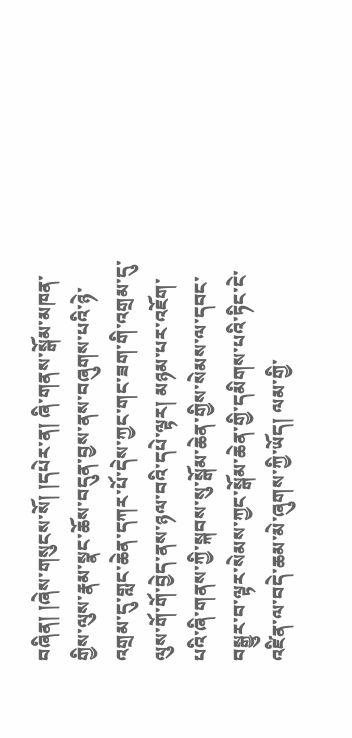བཞིན། །ཞེས་གསུངས་སོ། །དཔེར་ན། ཞི་གནས་སྒོམ་མཁན་གྱིས་ལུས་རྣམ་སྣང་ཆོས་བདུན་བྱས་ནས་བཞུགས་པའི་ཉེ་འགྲམ་དུ་གླང་ཆེན་དཀར་པོ་དེས་ཀྱང་གང་ཟག་གི་འགྲམ་དུ་ལུས་གོ་གོ་བྱེད་ནས་ཉལ་བའི་དཔེ་ལྟར། མཉམ་པར་འཇོག་པའི་ཞི་གནས་ཀྱི་སྐབས་སུ་སྒོམ་ཆེན་གྱིས་སེམས་ལ་དབང་བསྒྱུར་བ་ལྟར་སེམས་ཀྱང་སྒོམ་ཆེན་གྱི་དམིགས་པའི་ཏིང་ངེ་འཛིན་ལ་བདེ་ཆམ་མེ་ཞུགས་ཀྱི་ཡོད། ལམ་གྱི་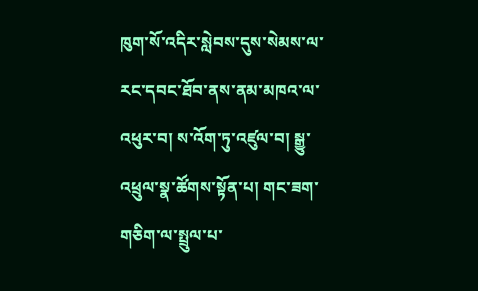ཁུག་སོ་འདིར་སླེབས་དུས་སེམས་ལ་རང་དབང་ཐོབ་ནས་ནམ་མཁའ་ལ་འཕུར་བ། ས་འོག་ཏུ་འཛུལ་བ། སྒྱུ་འཕྲུལ་སྣ་ཚོགས་སྟོན་པ། གང་ཟག་གཅིག་ལ་སྤྲུལ་པ་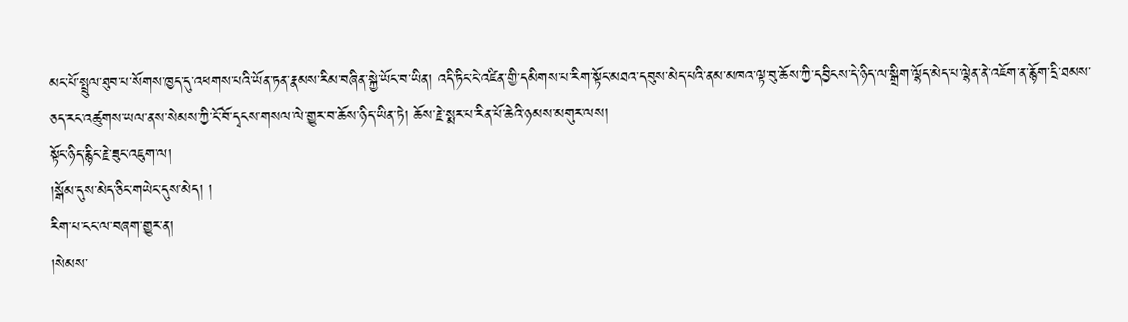མང་པོ་སྤྲུལ་ཐུབ་པ་སོགས་ཁྱད་དུ་འཕགས་པའི་ཡོན་ཏན་རྣམས་རིམ་བཞིན་སྐྱེ་ཡོང་བ་ཡིན། འདི་ཏིང་ངེ་འཛིན་གྱི་དམིགས་པ་རིག་སྟོང་མཐའ་དབུས་མེད་པའི་ནམ་མཁའ་ལྟ་བུ་ཆོས་ཀྱི་དབྱིངས་དེ་ཉིད་ལ་སྒྲིག་ལྷོད་མེད་པ་ལྷེན་ནེ་འཇོག་ན་རྙོག་དྲི་ཐམས་ཅད་རང་འཚུགས་ཡལ་ནས་སེམས་ཀྱི་ངོ་བོ་དྭངས་གསལ་ལེ་གྱུར་བ་ཆོས་ཉིད་ཡིན་ཏེ། ཆོས་རྗེ་སྨར་པ་རིན་པོ་ཆེའི་ཉམས་མགུར་ལས།
སྟོང་ཉིད་རྙིང་རྗེ་ཟུང་འཇུག་ལ།
།སྒོམ་དུས་མེད་ཅིང་གཡེང་དུས་མེད། །
རིག་པ་ངང་ལ་བཞག་གྱུར་ན།
།སེམས་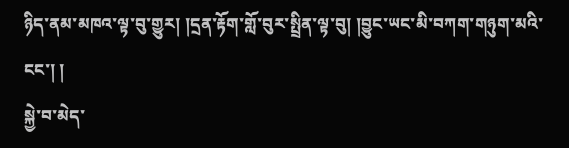ཉིད་ནམ་མཁའ་ལྟ་བུ་གྱུར། །དྲན་རྟོག་གློ་བུར་སྤྲིན་ལྟ་བུ། །བྱུང་ཡང་མི་བཀག་གཉུག་མའི་ངང་། །
སྐྱེ་བ་མེད་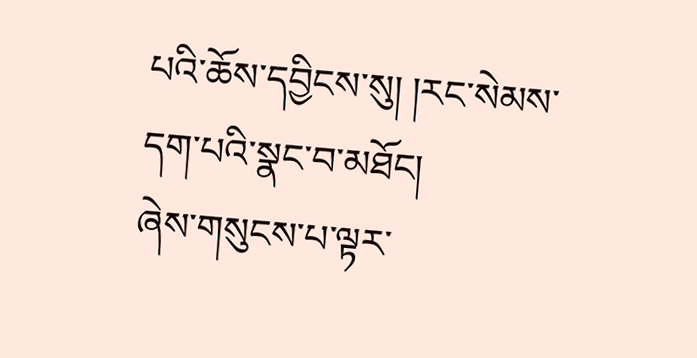པའི་ཆོས་དབྱིངས་སུ། །རང་སེམས་དག་པའི་སྣང་བ་མཐོང།
ཞེས་གསུངས་པ་ལྟར་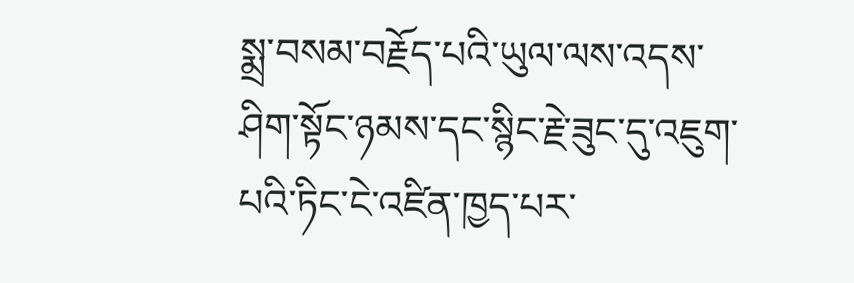སྨྲ་བསམ་བརྗོད་པའི་ཡུལ་ལས་འདས་ཤིག་སྟོང་ཉམས་དང་སྙིང་རྗེ་ཟུང་དུ་འཇུག་པའི་ཏིང་ངེ་འཛིན་ཁྱད་པར་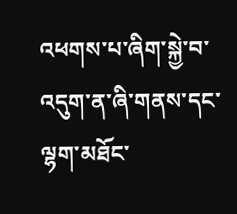འཕགས་པ་ཞིག་སྐྱེ་བ་འདུག་ན་ཞི་གནས་དང་ལྷག་མཐོང་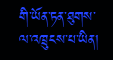གི་ཡོན་ཏན་ཐུགས་ལ་འཁྲུངས་པ་ཡིན།